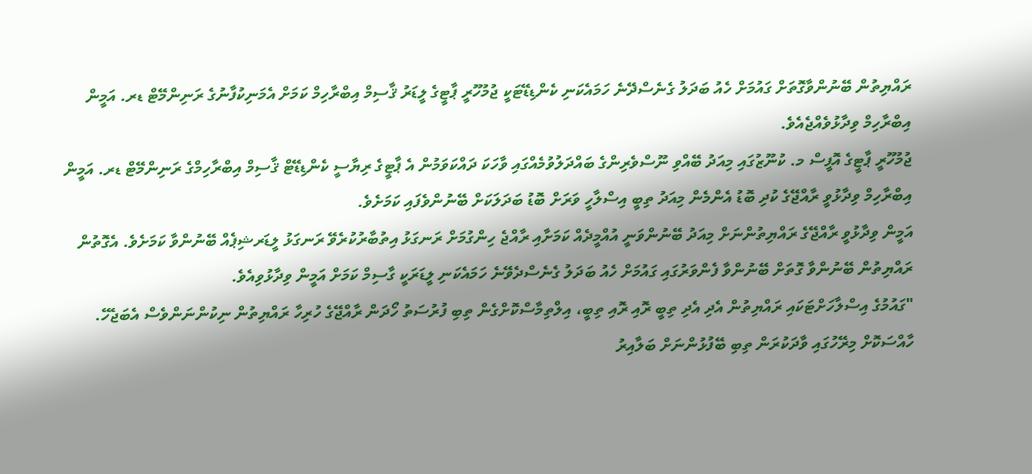ރައްޔިތުން ބޭނުންވާގޮތަށް ގައުމަށް ހެއު ބަދަލު ގެނެސްދޭނެ ހަމައެކަނި ކެންޑިޑޭޓަކީ ޖުމުހޫރީ ޕާޓީގެ ލީޑަރު ޤާސިމް އިބްރާހިމް ކަމަށް އެމަނިކުފާނުގެ ރަނިންމޭޓް ޑރ. އަމީން އިބްރާހިމް ވިދާޅުވެއްޖެއެވެ.
ޖުމުހޫރީ ޕާޓީގެ އޮފީސް މ. ކުނޫޒުގައި މިއަދު ބޭއްވި ނޫސްވެރިންގެ ބައްދަލުވުމެއްގައި ވާހަކަ ދައްކަވަމުން އެ ޕާޓީގެ ރިޔާސީ ކެންޑިޑޭޓް ޤާސިމް އިބްރާހިމްގެ ރަނިންމޭޓް ޑރ. އަމީން އިބްރާހިމް ވިދާޅުވީ ރާއްޖޭގެ ކުދި ބޮޑު އެންމެން މިއަދު ތިބީ އިސްލާހީ ވަރަށް ބޮޑު ބަދަލަކަށް ބޭނުންވެފައި ކަމަށެވެ.
އަމީން ވިދާޅުވީ ރާއްޖޭގެ ރައްޔިތުންނަށް މިއަދު ބޭނުންވަނީ އުއްމީދެއް ކަމަށާއި ރާއްޖެ ހިންގުމަށް ރަނގަޅު އިތުބާރުކުރެވޭ ރަނގަޅު ލީޑަރޝިޕެއް ބޭނުންވާ ކަމަށެވެ. އެގޮތުން ރައްޔިތުން ބޭނުންވާ ގޮތަށް ބޭނުންވާ ފެންވަރުގައި ގައުމަށް ހެއު ބަދަލު ގެނެސްދެވޭނެ ހަމައެކަނި ލީޑަރަކީ ގާސިމް ކަމަށް އަމީން ވިދާޅުވިއެވެ.
"ގައުމުގެ އިސްލާހަށްޓަކައި ރައްޔިތުން އެދި އެދި ތިބީ ރޮއި ރޮއި ތިބީ، އިލްތިމާސްކޮށްގެން ތިބި ފުރުސަތު ހޯދަން ރާއްޖޭގެ ހުރިހާ ރައްޔިތުން ނިކުންނަންވެސް އެބަޖެހޭ. ހާއްސަކޮށް މިރޭހުގައި ވާދަކުރަން ތިބި ބޭފުޅުންނަށް ބަލާއިރު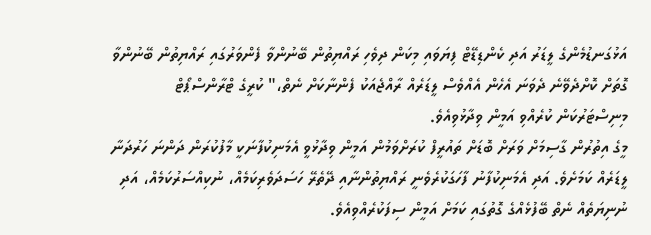އަޅުގަނޑުމެންގެ ލީޑަރު އަދި ކެންޑިޑޭޓް ފިޔަވައި މިކަން ދިވެހި ރައްޔިތުން ބޭނުންވާ ފެންވަރުގައި ރައްޔިތުން ބޭނުންވާ ގޮތަށް ކޮށްދެވޭނެ ދެވަނަ އެހެން އެއްވެސް ލީޑަރެއް ރާއްޖެއަކު ފެންނާކަށް ނެތް،" ކުރީގެ ޓްރާންސްޕޯޓް މިނިސްޓަރުކަން ކުރެއްވި އަމީން ވިދާޅުވިއެވެ.
މީގެ އިތުރުން ގާސިމަށް ވަރަށް ބޮޑަށް ތައުރީފް ކުރަށްވަމުން އަމީން ވިދާޅުވީ އެމަނިކުފާނަކީ މާފުކުރަން ދަންނަ ހަރުދަނާ ލީޑަރެއް ކަމަށެވެ. އަދި އެމަނިކުފާނު ފާހަގަކުރެވެނީ ރައްޔިތުންނާއި ދޭތެރޭ ހަސަދަވެރިކަމެއް، ނުކިއްސަރުކަމެއް، އަދި ނުނިޔަތެއް ނެތް ބޭފުޅެއްގެ ގޮތުގައި ކަމަށް އަމީން ސިފަކުރެއްވިއެވެ.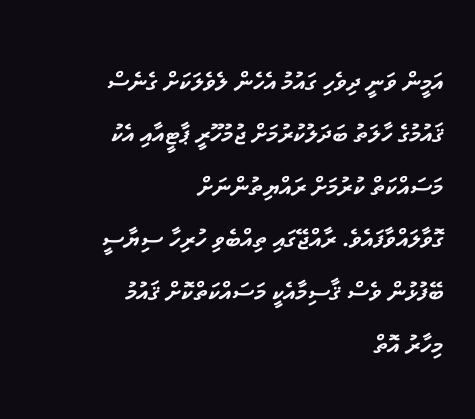އަމީން ވަނީ ދިވެހި ގައުމު އެހެން ލެވެލަކަށް ގެނެސް ޤައުމުގެ ހާލަތު ބަދަލުކުރުމަށް ޖުމުހޫރީ ޕާޓީއާއި އެކު މަސައްކަތް ކުރުމަށް ރައްޔިތުންނަށް ގޮވާލައްވާފައެވެ. ރާއްޖޭގައި ތިއްބެވި ހުރިހާ ސިޔާސީ ބޭފުޅުން ވެސް ޤާސިމާއެކީ މަސައްކަތްކޮށް ޤައުމު މިހާރު އޮތް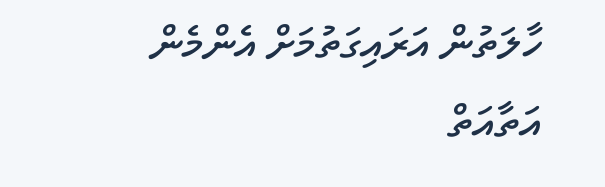ހާލަތުން އަރައިގަތުމަށް އެންމެން އަތާއަތް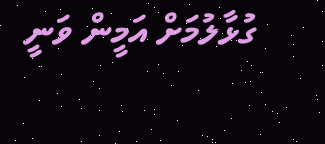ގުޅާލުމަށް އަމީން ވަނީ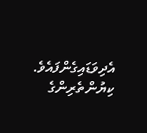އެދިވަޑައިގެންފައެވެ.
ކިޔުންތެރިންގެ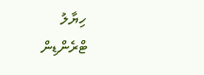ހިޔާލު
ޓްރެންޑިން